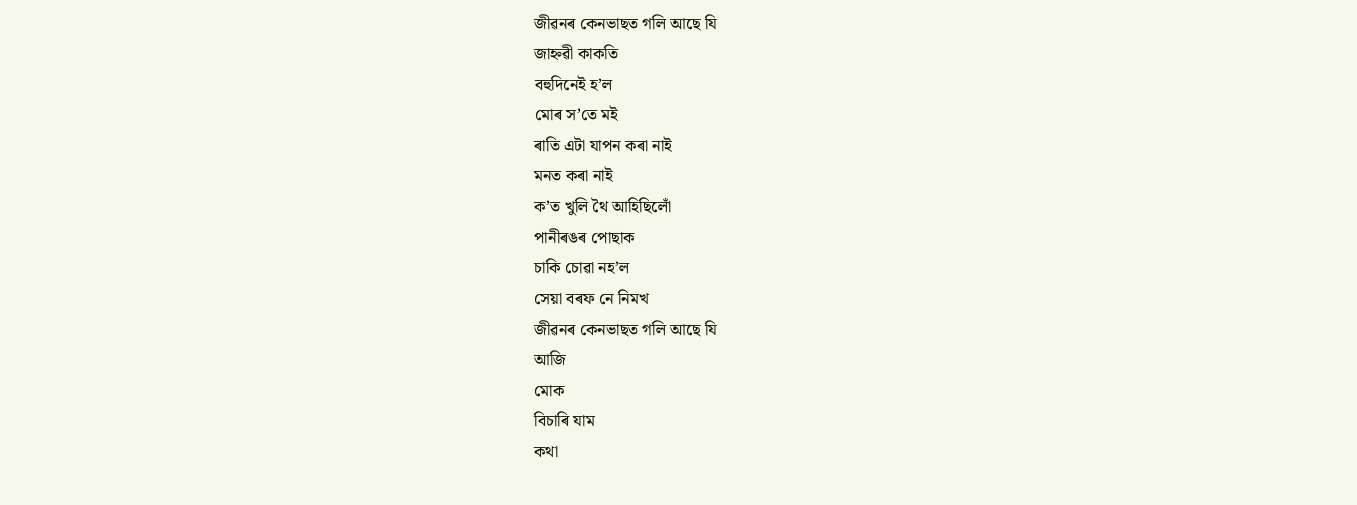জীৱনৰ কেনভাছত গলি আছে যি
জাহ্নৱী কাকতি
বহুদিনেই হ’ল
মোৰ স’তে মই
ৰাতি এটা যাপন কৰা নাই
মনত কৰা নাই
ক’ত খুলি থৈ আহিছিলোঁ
পানীৰঙৰ পোছাক
চাকি চোৱা নহ’ল
সেয়া বৰফ নে নিমখ
জীৱনৰ কেনভাছত গলি আছে যি
আজি
মোক
বিচাৰি যাম
কথা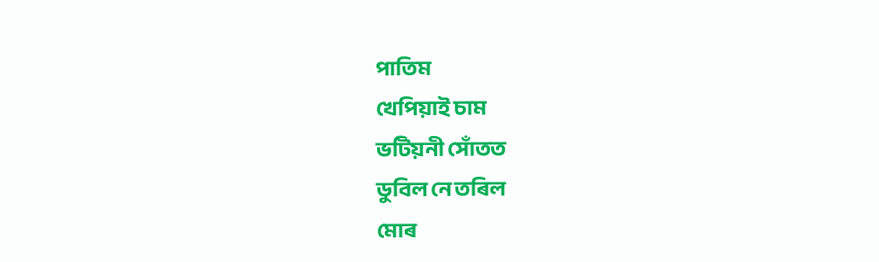পাতিম
খেপিয়াই চাম
ভটিয়নী সোঁতত
ডুবিল নে তৰিল
মোৰ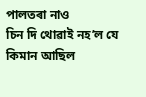পালতৰা নাও
চিন দি থোৱাই নহ’ল যে
কিমান আছিল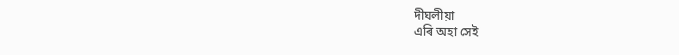দীঘলীয়া
এৰি অহা সেই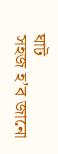ঘাট
সহজ হ’ব জানো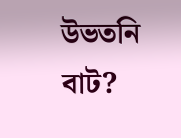উভতনি বাট?